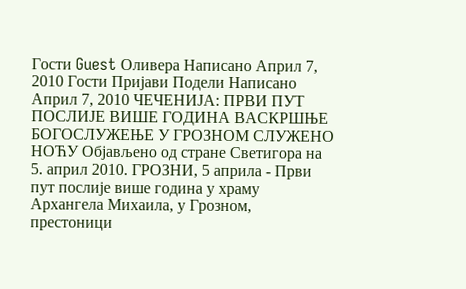Гости Guest Оливера Написано Април 7, 2010 Гости Пријави Подели Написано Април 7, 2010 ЧЕЧЕНИЈА: ПРВИ ПУТ ПОСЛИЈЕ ВИШЕ ГОДИНА ВАСКРШЊЕ БОГОСЛУЖЕЊЕ У ГРОЗНОМ СЛУЖЕНО НОЋУ Објављено од стране Светигора на 5. април 2010. ГРОЗНИ, 5 априла - Први пут послије више година у храму Архангела Михаила, у Грозном, престоници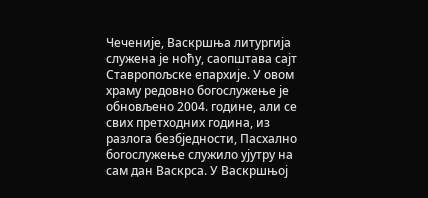Чеченије, Васкршња литургија служена је ноћу, саопштава сајт Ставропољске епархије. У овом храму редовно богослужење је обновљено 2004. године, али се свих претходних година, из разлога безбједности, Пасхално богослужење служило ујутру на сам дан Васкрса. У Васкршњој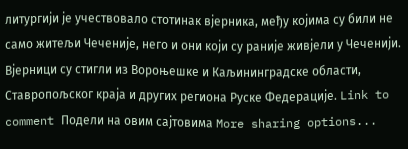литургији је учествовало стотинак вјерника, међу којима су били не само житељи Чеченије, него и они који су раније живјели у Чеченији. Вјерници су стигли из Вороњешке и Каљининградске области, Ставропољског краја и других региона Руске Федерације. Link to comment Подели на овим сајтовима More sharing options...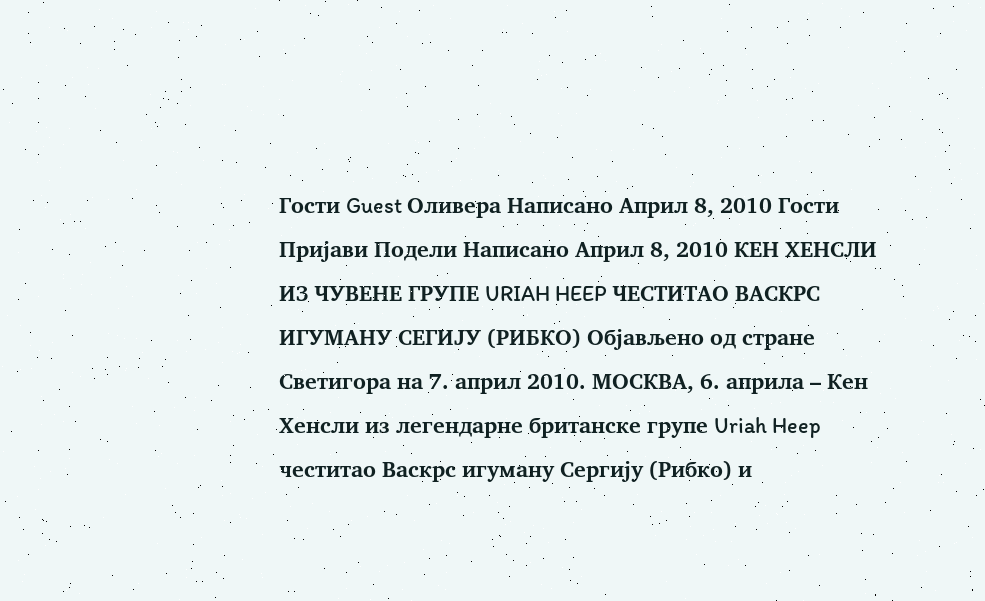Гости Guest Оливера Написано Април 8, 2010 Гости Пријави Подели Написано Април 8, 2010 КЕН ХЕНСЛИ ИЗ ЧУВЕНЕ ГРУПЕ URIAH HEEP ЧЕСТИТАО ВАСКРС ИГУМАНУ СЕГИЈУ (РИБКО) Објављено од стране Светигора на 7. април 2010. МОСКВА, 6. априла – Кен Хенсли из легендарне британске групе Uriah Heep честитао Васкрс игуману Сергију (Рибко) и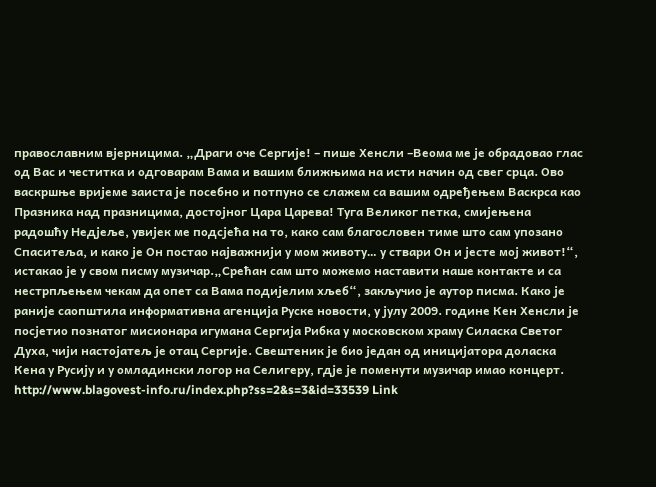православним вјерницима. „Драги оче Сергије! – пише Хенсли –Веома ме је обрадовао глас од Вас и честитка и одговарам Вама и вашим ближњима на исти начин од свег срца. Ово васкршње вријеме заиста је посебно и потпуно се слажем са вашим одређењем Васкрса као Празника над празницима, достојног Цара Царева! Туга Великог петка, смијењена радошћу Недјеље, увијек ме подсјећа на то, како сам благословен тиме што сам упозано Спаситеља, и како је Он постао најважнији у мом животу… у ствари Он и јесте мој живот!“, истакао је у свом писму музичар.„Срећан сам што можемо наставити наше контакте и са нестрпљењем чекам да опет са Вама подијелим хљеб“, закључио је аутор писма. Како је раније саопштила информативна агенција Руске новости, у јулу 2009. године Кен Хенсли је посјетио познатог мисионара игумана Сергија Рибка у московском храму Силаска Светог Духа, чији настојатељ је отац Сергије. Свештеник је био један од иницијатора доласка Кена у Русију и у омладински логор на Селигеру, гдје је поменути музичар имао концерт. http://www.blagovest-info.ru/index.php?ss=2&s=3&id=33539 Link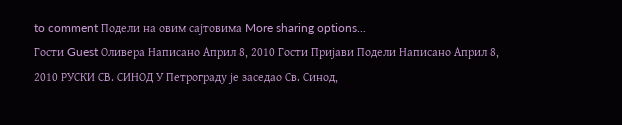to comment Подели на овим сајтовима More sharing options...
Гости Guest Оливера Написано Април 8, 2010 Гости Пријави Подели Написано Април 8, 2010 РУСКИ СВ. СИНОД У Петрограду је заседао Св. Синод,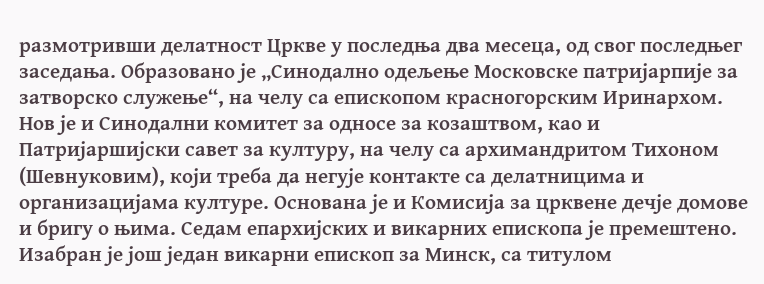размотривши делатност Цркве у последња два месеца, од свог последњег заседања. Образовано је „Синодално одељење Московске патријарпије за затворско служење“, на челу са епископом красногорским Иринархом. Нов је и Синодални комитет за односе за козаштвом, као и Патријаршијски савет за културу, на челу са архимандритом Тихоном (Шевнуковим), који треба да негује контакте са делатницима и организацијама културе. Основана је и Комисија за црквене дечје домове и бригу о њима. Седам епархијских и викарних епископа је премештено. Изабран је још један викарни епископ за Минск, са титулом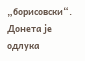„борисовски“. Донета је одлука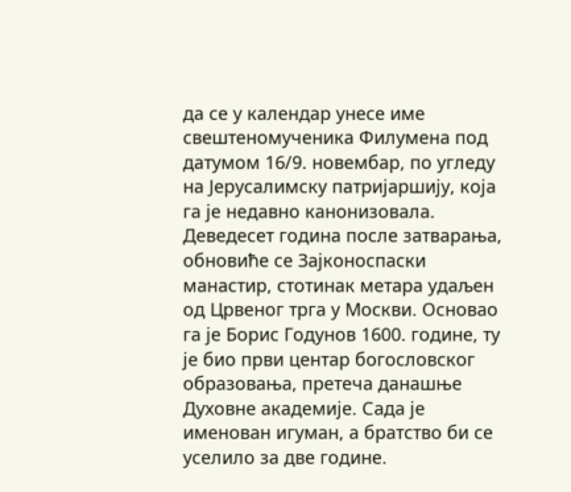да се у календар унесе име свештеномученика Филумена под датумом 16/9. новембар, по угледу на Јерусалимску патријаршију, која га је недавно канонизовала. Деведесет година после затварања, обновиће се Зајконоспаски манастир, стотинак метара удаљен од Црвеног трга у Москви. Основао га је Борис Годунов 1600. године, ту је био први центар богословског образовања, претеча данашње Духовне академије. Сада је именован игуман, а братство би се уселило за две године.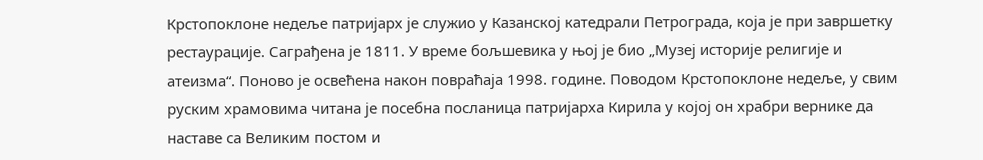Крстопоклоне недеље патријарх је служио у Казанској катедрали Петрограда, која је при завршетку рестаурације. Саграђена је 1811. У време бољшевика у њој је био „Музеј историје религије и атеизма“. Поново је освећена након повраћаја 1998. године. Поводом Крстопоклоне недеље, у свим руским храмовима читана је посебна посланица патријарха Кирила у којој он храбри вернике да наставе са Великим постом и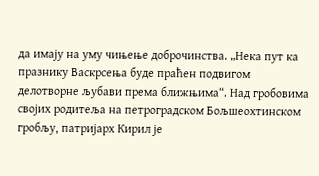да имају на уму чињење доброчинства. „Нека пут ка празнику Васкрсења буде праћен подвигом делотворне љубави према ближњима“. Над гробовима својих родитеља на петроградском Бољшеохтинском гробљу, патријарх Кирил је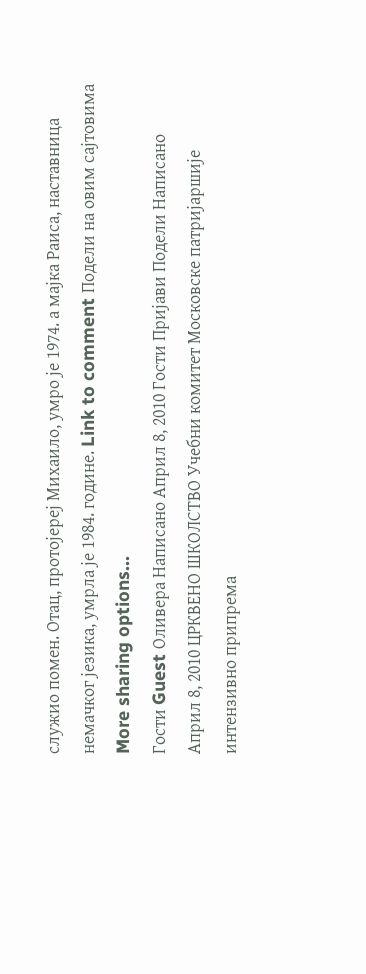служио помен. Отац, протојереј Михаило, умро је 1974. а мајка Раиса, наставница немачког језика, умрла је 1984. године. Link to comment Подели на овим сајтовима More sharing options...
Гости Guest Оливера Написано Април 8, 2010 Гости Пријави Подели Написано Април 8, 2010 ЦРКВЕНО ШКОЛСТВО Учебни комитет Московске патријаршије интензивно припрема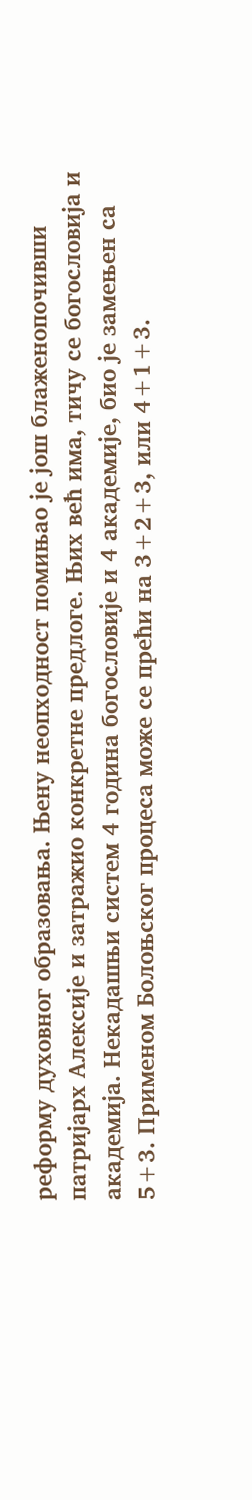реформу духовног образовања. Њену неопходност помињао је још блаженопочивши патријарх Алексије и затражио конкретне предлоге. Њих већ има, тичу се богословија и академија. Некадашњи систем 4 година богословије и 4 академије, био је замењен са 5+3. Применом Болоњског процеса може се прећи на 3+2+3, или 4+1+3.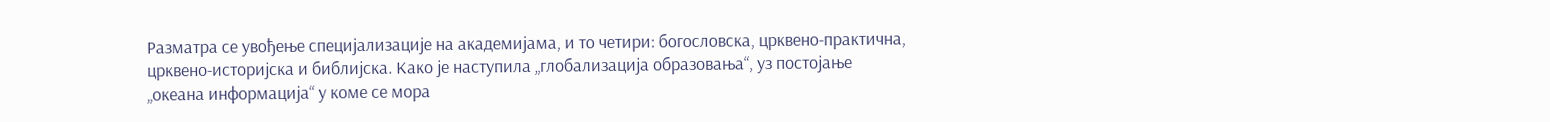Разматра се увођење специјализације на академијама, и то четири: богословска, црквено-практична, црквено-историјска и библијска. Како је наступила „глобализација образовања“, уз постојање „океана информација“ у коме се мора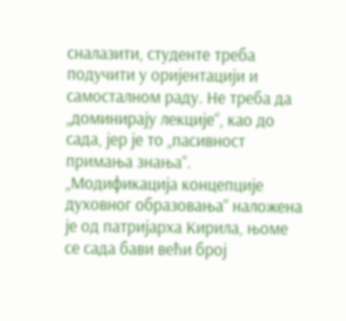сналазити, студенте треба подучити у оријентацији и самосталном раду. Не треба да „доминирају лекције“, као до сада, јер је то „пасивност примања знања“. „Модификација концепције духовног образовања“ наложена је од патријарха Кирила, њоме се сада бави већи број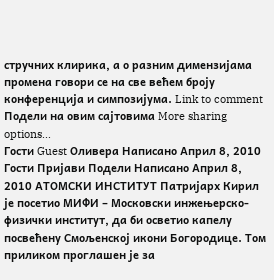стручних клирика, а о разним димензијама промена говори се на све већем броју конференција и симпозијума. Link to comment Подели на овим сајтовима More sharing options...
Гости Guest Оливера Написано Април 8, 2010 Гости Пријави Подели Написано Април 8, 2010 АТОМСКИ ИНСТИТУТ Патријарх Кирил је посетио МИФИ – Московски инжењерско-физички институт, да би осветио капелу посвећену Смољенској икони Богородице. Том приликом проглашен је за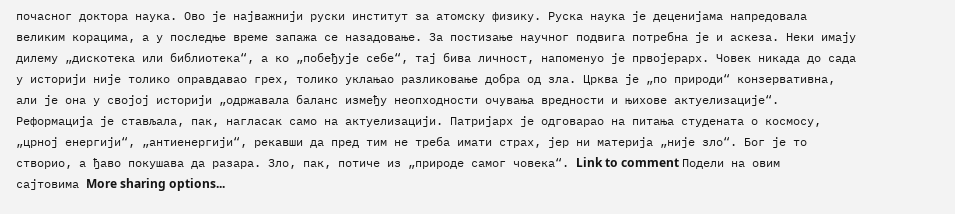почасног доктора наука. Ово је најважнији руски институт за атомску физику. Руска наука је деценијама напредовала великим корацима, а у последње време запажа се назадовање. За постизање научног подвига потребна је и аскеза. Неки имају дилему „дискотека или библиотека“, а ко „побеђује себе“, тај бива личност, напоменуо је првојерарх. Човек никада до сада у историји није толико оправдавао грех, толико уклањао разликовање добра од зла. Црква је „по природи“ конзервативна, али је она у својој историји „одржавала баланс између неопходности очувања вредности и њихове актуелизације“. Реформација је стављала, пак, нагласак само на актуелизацији. Патријарх је одговарао на питања студената о космосу, „црној енергији“, „антиенергији“, рекавши да пред тим не треба имати страх, јер ни материја „није зло“. Бог је то створио, а ђаво покушава да разара. Зло, пак, потиче из „природе самог човека“. Link to comment Подели на овим сајтовима More sharing options...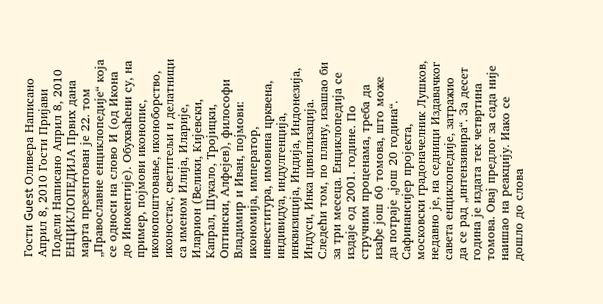Гости Guest Оливера Написано Април 8, 2010 Гости Пријави Подели Написано Април 8, 2010 ЕНЦИКЛОПЕДИЈА Првих дана марта презентован је 22. том „Православне енциклопедије“ која се односи на слово И (од Икона до Инокентије). Обухваћени су, на пример, појмови иконопис, иконопоштовање, иконоборство, иконостас, светитељи и делатници са именом Илија, Иларије, Иларион (Велики, Кијевски, Капрал, Шукало, Тројицки, Оптински, Алфејев), философи Владимир и Иван, појмови: икономија, император, инвеститура, имовина црквена, индивидуа, индулгенција, инквизиција, Индија, Индонезија, Индуси, Инка цивилизација. Следећи том, по плану, изашао би за три месеца. Енциклопедија се издаје од 2001. године. По стручним проценама, треба да изађе још 60 томова, што може да потраје „још 20 година“. Сафинансијер пројекта, московски градоначелник Лушков, недавно је, на седници Издавачког савета енциклопедије, затражио да се рад „интензивира“. За десет година је издата тек четвртина томова. Овај предлог за сада није наишао на реакцију. Иако се дошло до слова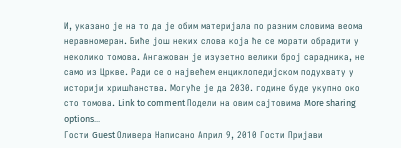И, указано је на то да је обим материјала по разним словима веома неравномеран. Биће још неких слова која ће се морати обрадити у неколико томова. Ангажован је изузетно велики број сарадника, не само из Цркве. Ради се о највећем енциклопедијском подухвату у историји хришћанства. Могуће је да 2030. године буде укупно око сто томова. Link to comment Подели на овим сајтовима More sharing options...
Гости Guest Оливера Написано Април 9, 2010 Гости Пријави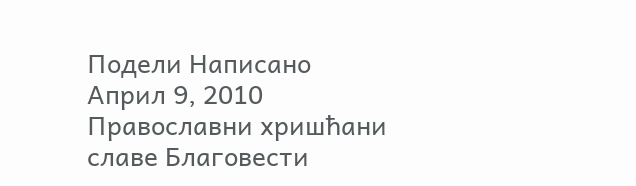Подели Написано Април 9, 2010 Православни хришћани славе Благовести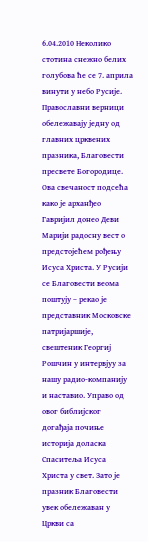6.04.2010 Неколико стотина снежно белих голубова ће се 7. априла винути у небо Русије. Православни верници обележавају једну од главних црквених празника, Благовести пресвете Богородице. Ова свечаност подсећа како је арханђео Гавријил донео Деви Марији радосну вест о предстојећем рођењу Исуса Христа. У Русији се Благовести веома поштују – рекао је представник Московске патријаршије, свештеник Георгиј Рошчин у интервјуу за нашу радио-компанију и наставио. Управо од овог библијског догађаја почиње историја доласка Спаситеља Исуса Христа у свет. Зато је празник Благовести увек обележаван у Цркви са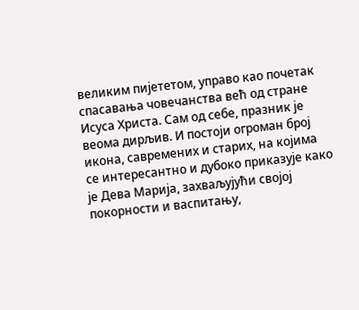великим пијететом, управо као почетак спасавања човечанства већ од стране Исуса Христа. Сам од себе, празник је веома дирљив. И постоји огроман број икона, савремених и старих, на којима се интересантно и дубоко приказује како је Дева Марија, захваљујући својој покорности и васпитању,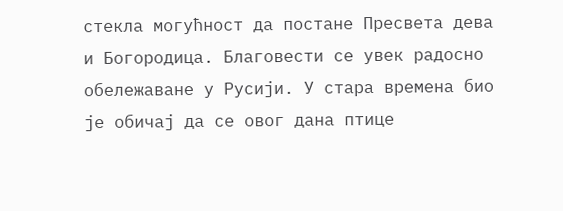стекла могућност да постане Пресвета дева и Богородица. Благовести се увек радосно обележаване у Русији. У стара времена био је обичај да се овог дана птице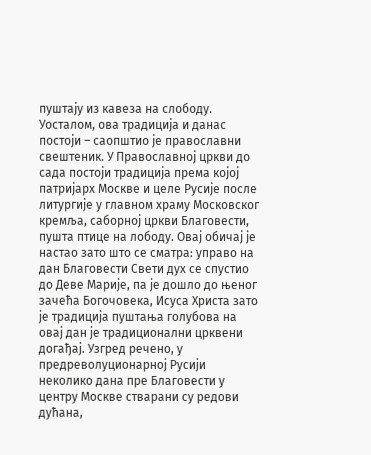пуштају из кавеза на слободу. Уосталом, ова традиција и данас постоји – саопштио је православни свештеник. У Православној цркви до сада постоји традиција према којој патријарх Москве и целе Русије после литургије у главном храму Московског кремља, саборној цркви Благовести, пушта птице на лободу. Овај обичај је настао зато што се сматра: управо на дан Благовести Свети дух се спустио до Деве Марије, па је дошло до њеног зачећа Богочовека, Исуса Христа зато је традиција пуштања голубова на овај дан је традиционални црквени догађај. Узгред речено, у предреволуционарној Русији неколико дана пре Благовести у центру Москве стварани су редови дућана,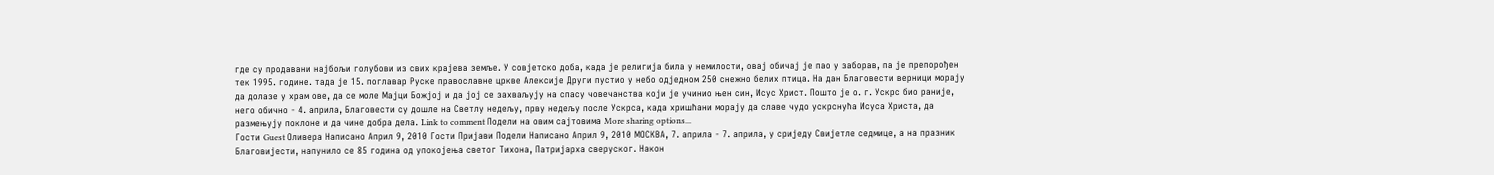где су продавани најбољи голубови из свих крајева земље. У совјетско доба, када је религија била у немилости, овај обичај је пао у заборав, па је препорођен тек 1995. године. тада је 15. поглавар Руске православне цркве Алексије Други пустио у небо одједном 250 снежно белих птица. На дан Благовести верници морају да долазе у храм ове, да се моле Мајци Божјој и да јој се захваљују на спасу човечанства који је учинио њен син, Исус Христ. Пошто је о. г. Ускрс био раније, него обично - 4. априла, Благовести су дошле на Светлу недељу, прву недељу после Ускрса, када хришћани морају да славе чудо ускрснућа Исуса Христа, да размењују поклоне и да чине добра дела. Link to comment Подели на овим сајтовима More sharing options...
Гости Guest Оливера Написано Април 9, 2010 Гости Пријави Подели Написано Април 9, 2010 МОСКВА, 7. априла - 7. априла, у сриједу Свијетле седмице, а на празник Благовијести, напунило се 85 година од упокојења светог Тихона, Патријарха сверуског. Након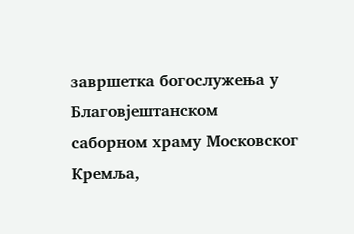завршетка богослужења у Благовјештанском саборном храму Московског Кремља,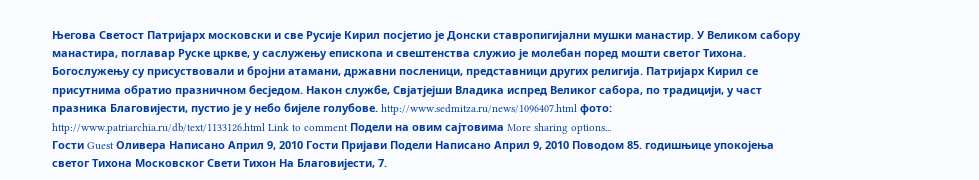Његова Светост Патријарх московски и све Русије Кирил посјетио је Донски ставропигијални мушки манастир. У Великом сабору манастира, поглавар Руске цркве, у саслужењу епископа и свештенства служио је молебан поред мошти светог Тихона. Богослужењу су присуствовали и бројни атамани, државни посленици, представници других религија. Патријарх Кирил се присутнима обратио празничном бесједом. Након службе, Свјатјејши Владика испред Великог сабора, по традицији, у част празника Благовијести, пустио је у небо бијеле голубове. http://www.sedmitza.ru/news/1096407.html фото: http://www.patriarchia.ru/db/text/1133126.html Link to comment Подели на овим сајтовима More sharing options...
Гости Guest Оливера Написано Април 9, 2010 Гости Пријави Подели Написано Април 9, 2010 Поводом 85. годишњице упокојења светог Тихона Московског Свети Тихон На Благовијести, 7.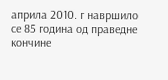априла 2010. г навршило се 85 година од праведне кончине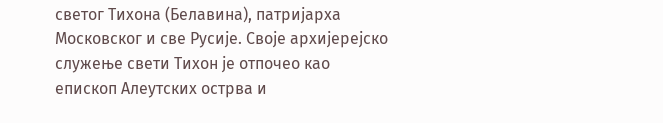светог Тихона (Белавина), патријарха Московског и све Русије. Своје архијерејско служење свети Тихон је отпочео као епископ Алеутских острва и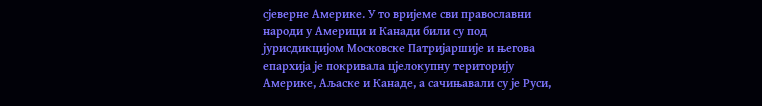сјеверне Америке. У то вријеме сви православни народи у Америци и Канади били су под јурисдикцијом Московске Патријаршије и његова епархија је покривала цјелокупну територију Америке, Аљаске и Канаде, а сачињавали су је Руси,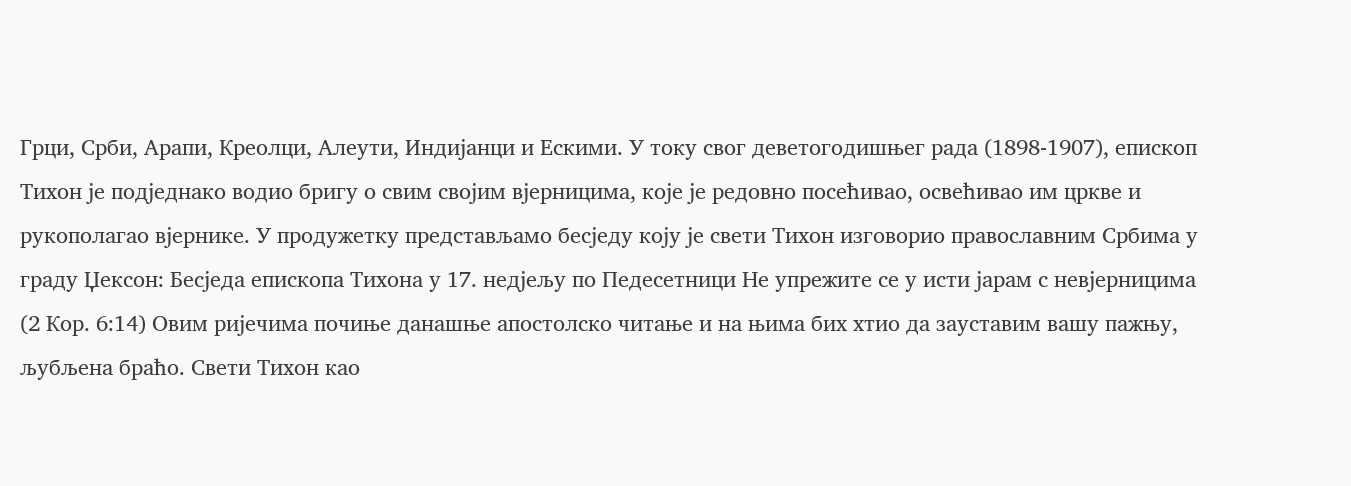Грци, Срби, Арапи, Креолци, Алеути, Индијанци и Ескими. У току свог деветогодишњег рада (1898-1907), епископ Тихон је подједнако водио бригу о свим својим вјерницима, које је редовно посећивао, освећивао им цркве и рукополагао вјернике. У продужетку представљамо бесједу коју је свети Тихон изговорио православним Србима у граду Џексон: Бесједа епископа Тихона у 17. недјељу по Педесетници Не упрежите се у исти јарам с невјерницима (2 Кор. 6:14) Овим ријечима почиње данашње апостолско читање и на њима бих хтио да зауставим вашу пажњу, љубљена браћо. Свети Тихон као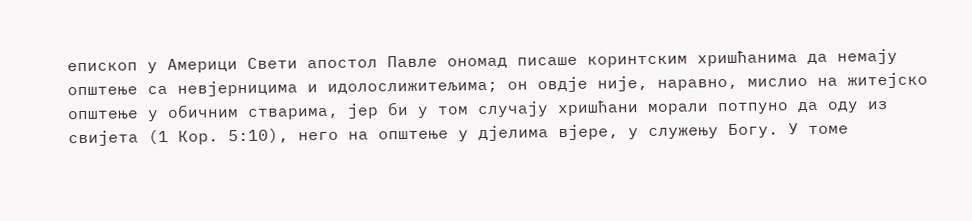епископ у Америци Свети апостол Павле ономад писаше коринтским хришћанима да немају општење са невјерницима и идолослижитељима; он овдје није, наравно, мислио на житејско општење у обичним стварима, јер би у том случају хришћани морали потпуно да оду из свијета (1 Кор. 5:10), него на општење у дјелима вјере, у служењу Богу. У томе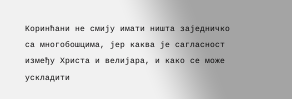Коринћани не смију имати ништа заједничко са многобошцима, јер каква је сагласност између Христа и велијара, и како се може ускладити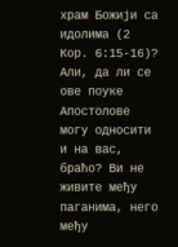храм Божији са идолима (2 Кор. 6:15-16)? Али, да ли се ове поуке Апостолове могу односити и на вас, браћо? Ви не живите међу паганима, него међу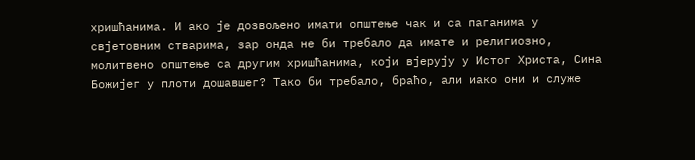хришћанима. И ако је дозвољено имати општење чак и са паганима у свјетовним стварима, зар онда не би требало да имате и религиозно, молитвено општење са другим хришћанима, који вјерују у Истог Христа, Сина Божијег у плоти дошавшег? Тако би требало, браћо, али иако они и служе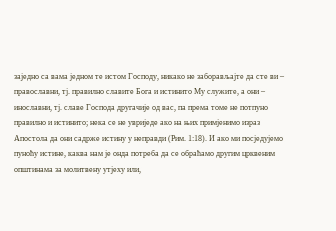заједно са вама једном те истом Господу, никако не заборављајте да сте ви – православни, тј. правилно славите Бога и истинито Му служите, а они – инославни, тј. славе Господа другачије од вас, па према томе не потпуно правилно и истинито; нека се не увриједе ако на њих примјенимо израз Апостола да они садрже истину у неправди (Рим. 1:18). И ако ми посједујемо пуноћу истине, каква нам је онда потреба да се обраћамо другим црквеним општинама за молитвену утјеху или,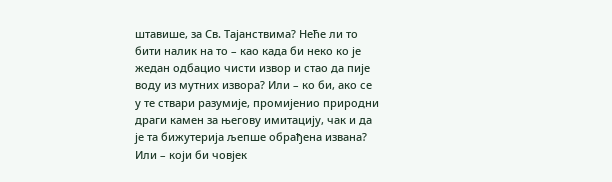штавише, за Св. Тајанствима? Неће ли то бити налик на то – као када би неко ко је жедан одбацио чисти извор и стао да пије воду из мутних извора? Или – ко би, ако се у те ствари разумије, промијенио природни драги камен за његову имитацију, чак и да је та бижутерија љепше обрађена извана? Или – који би човјек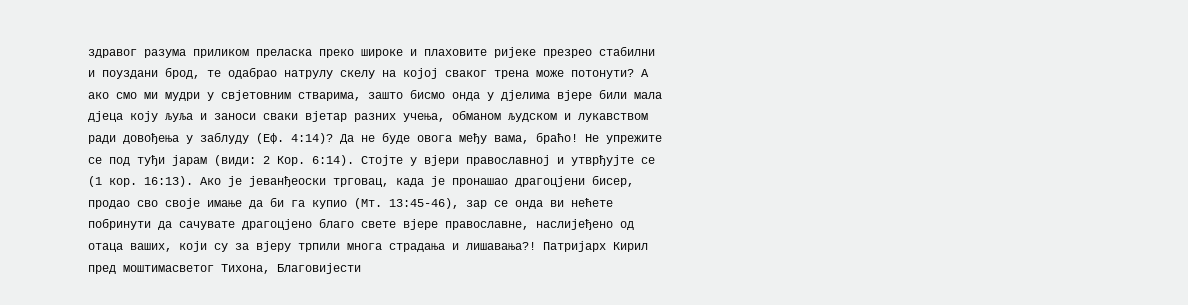здравог разума приликом преласка преко широке и плаховите ријеке презрео стабилни и поуздани брод, те одабрао натрулу скелу на којој сваког трена може потонути? А ако смо ми мудри у свјетовним стварима, зашто бисмо онда у дјелима вјере били мала дјеца коју љуља и заноси сваки вјетар разних учења, обманом људском и лукавством ради довођења у заблуду (Еф. 4:14)? Да не буде овога међу вама, браћо! Не упрежите се под туђи јарам (види: 2 Кор. 6:14). Стојте у вјери православној и утврђујте се (1 кор. 16:13). Ако је јеванђеоски трговац, када је пронашао драгоцјени бисер, продао сво своје имање да би га купио (Мт. 13:45-46), зар се онда ви нећете побринути да сачувате драгоцјено благо свете вјере православне, наслијеђено од отаца ваших, који су за вјеру трпили многа страдања и лишавања?! Патријарх Кирил пред моштимасветог Тихона, Благовијести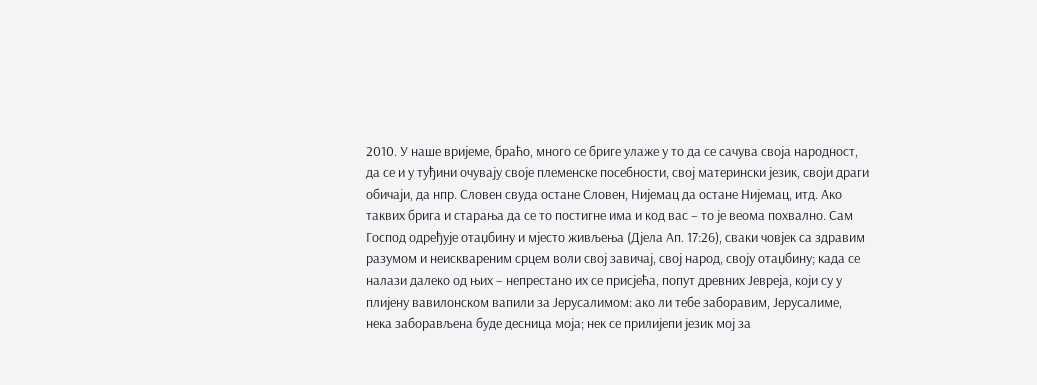2010. У наше вријеме, браћо, много се бриге улаже у то да се сачува своја народност, да се и у туђини очувају своје племенске посебности, свој матерински језик, своји драги обичаји, да нпр. Словен свуда остане Словен, Нијемац да остане Нијемац, итд. Ако таквих брига и старања да се то постигне има и код вас – то је веома похвално. Сам Господ одређује отаџбину и мјесто живљења (Дјела Ап. 17:26), сваки човјек са здравим разумом и неисквареним срцем воли свој завичај, свој народ, своју отаџбину; када се налази далеко од њих – непрестано их се присјећа, попут древних Јевреја, који су у плијену вавилонском вапили за Јерусалимом: ако ли тебе заборавим, Јерусалиме, нека заборављена буде десница моја; нек се прилијепи језик мој за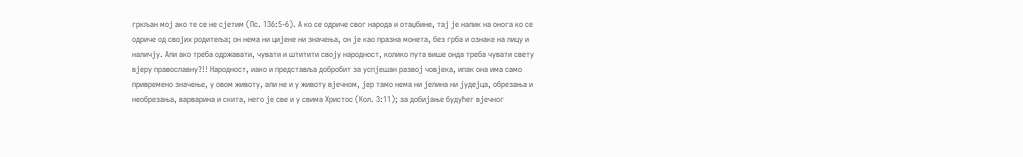гркљан мој ако те се не сјетим (Пс. 136:5-6). А ко се одриче свог народа и отаџбине, тај је налик на онога ко се одриче од својих родитеља; он нема ни цијене ни значења, он је као празна монета, без грба и ознаке на лицу и наличју. Али ако треба одржавати, чувати и штитити своју народност, колико пута више онда треба чувати свету вјеру православну?!! Народност, иако и представља добробит за успјешан развој човјека, ипак она има само привремено значење, у овом животу, али не и у животу вјечном, јер тамо нема ни јелина ни јудејца, обрезања и необрезања, варварина и скита, него је све и у свима Христос (Кол. 3:11); за добијање будућег вјечног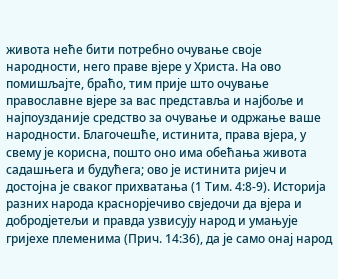живота неће бити потребно очување своје народности, него праве вјере у Христа. На ово помишљајте, браћо, тим прије што очување православне вјере за вас представља и најбоље и најпоузданије средство за очување и одржање ваше народности. Благочешће, истинита, права вјера, у свему је корисна, пошто оно има обећања живота садашњега и будућега; ово је истинита ријеч и достојна је сваког прихватања (1 Тим. 4:8-9). Историја разних народа краснорјечиво свједочи да вјера и добродјетељи и правда узвисују народ и умањује гријехе племенима (Прич. 14:36), да је само онај народ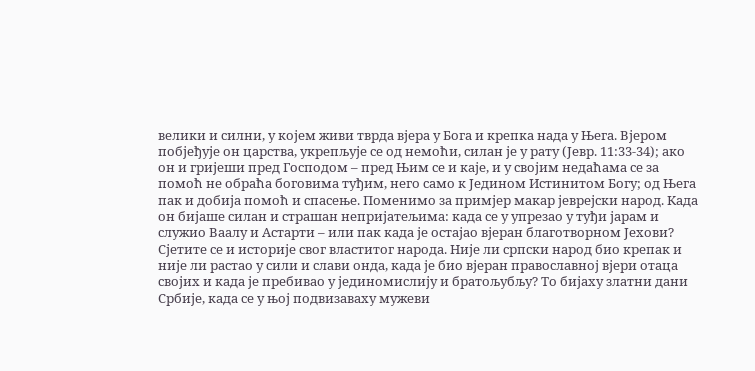велики и силни, у којем живи тврда вјера у Бога и крепка нада у Њега. Вјером побјеђује он царства, укрепљује се од немоћи, силан је у рату (Јевр. 11:33-34); ако он и гријеши пред Господом – пред Њим се и каје, и у својим недаћама се за помоћ не обраћа боговима туђим, него само к Једином Истинитом Богу; од Њега пак и добија помоћ и спасење. Поменимо за примјер макар јеврејски народ. Када он бијаше силан и страшан непријатељима: када се у упрезао у туђи јарам и служио Ваалу и Астарти – или пак када је остајао вјеран благотворном Јехови? Сјетите се и историје свог властитог народа. Није ли српски народ био крепак и није ли растао у сили и слави онда, када је био вјеран православној вјери отаца својих и када је пребивао у јединомислију и братољубљу? То бијаху златни дани Србије, када се у њој подвизаваху мужеви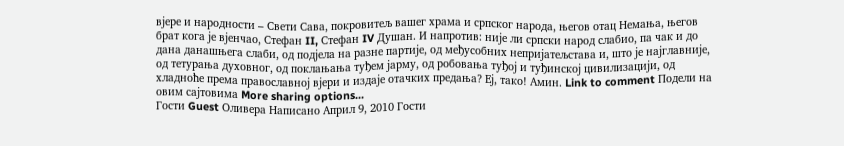вјере и народности – Свети Сава, покровитељ вашег храма и српског народа, његов отац Немања, његов брат кога је вјенчао, Стефан II, Стефан IV Душан. И напротив: није ли српски народ слабио, па чак и до дана данашњега слаби, од подјела на разне партије, од међусобних непријатељстава и, што је најглавније, од тетурања духовног, од поклањања туђем јарму, од робовања туђој и туђинској цивилизацији, од хладноће према православној вјери и издаје отачких предања? Еј, тако! Амин. Link to comment Подели на овим сајтовима More sharing options...
Гости Guest Оливера Написано Април 9, 2010 Гости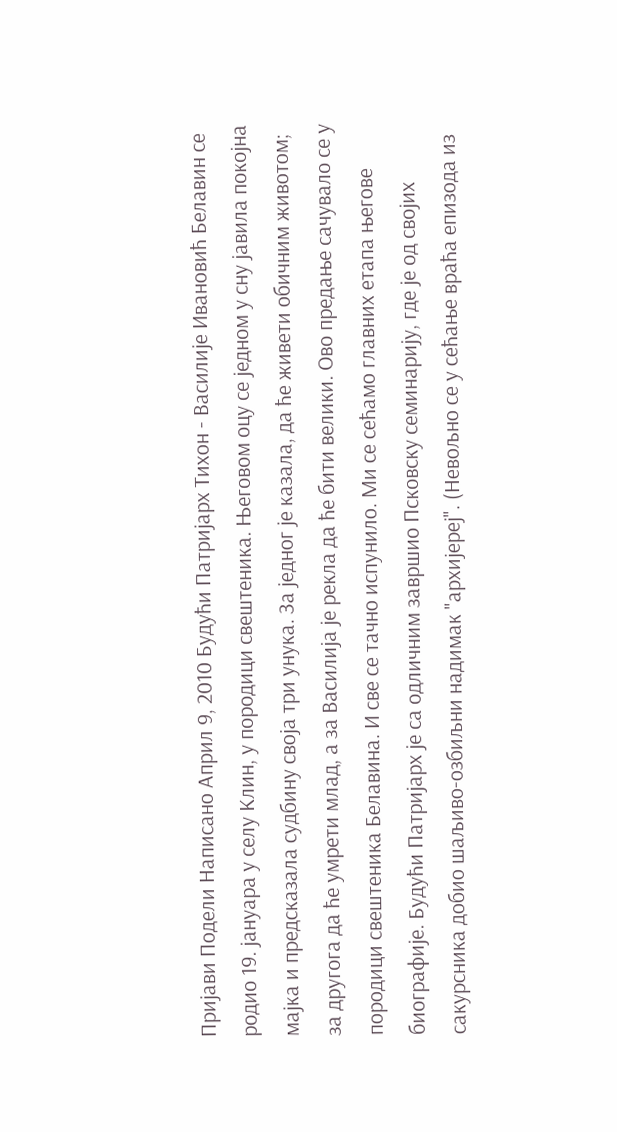Пријави Подели Написано Април 9, 2010 Будући Патријарх Тихон - Василије Ивановић Белавин се родио 19. јануара у селу Клин, у породици свештеника. Његовом оцу се једном у сну јавила покојна мајка и предсказала судбину своја три унука. За једног је казала, да ће живети обичним животом; за другога да ће умрети млад, а за Василија је рекла да ће бити велики. Ово предање сачувало се у породици свештеника Белавина. И све се тачно испунило. Ми се сећамо главних етапа његове биографије. Будући Патријарх је са одличним завршио Псковску семинарију, где је од својих сакурсника добио шаљиво-озбиљни надимак "архијереј". (Невољно се у сећање враћа епизода из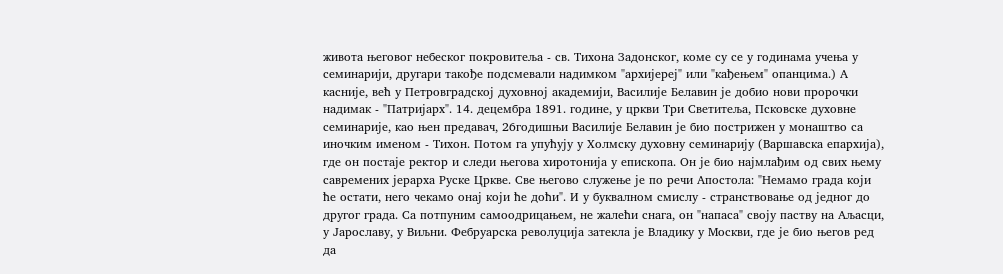живота његовог небеског покровитеља - св. Тихона Задонског, коме су се у годинама учења у семинарији, другари такође подсмевали надимком "архијереј" или "кађењем" опанцима.) А касније, већ у Петровградској духовној академији, Василије Белавин је добио нови пророчки надимак - "Патријарх". 14. децембра 1891. године, у цркви Три Светитеља, Псковске духовне семинарије, као њен предавач, 26годишњи Василије Белавин је био пострижен у монаштво са иночким именом - Тихон. Потом га упућују у Холмску духовну семинарију (Варшавска епархија), где он постаје ректор и следи његова хиротонија у епископа. Он је био најмлађим од свих њему савремених јерарха Руске Цркве. Све његово служење је по речи Апостола: "Немамо града који ће остати, него чекамо онај који ће доћи". И у буквалном смислу - странствовање од једног до другог града. Са потпуним самоодрицањем, не жалећи снага, он "напаса" своју паству на Аљасци, у Јарославу, у Виљни. Фебруарска револуција затекла је Владику у Москви, где је био његов ред да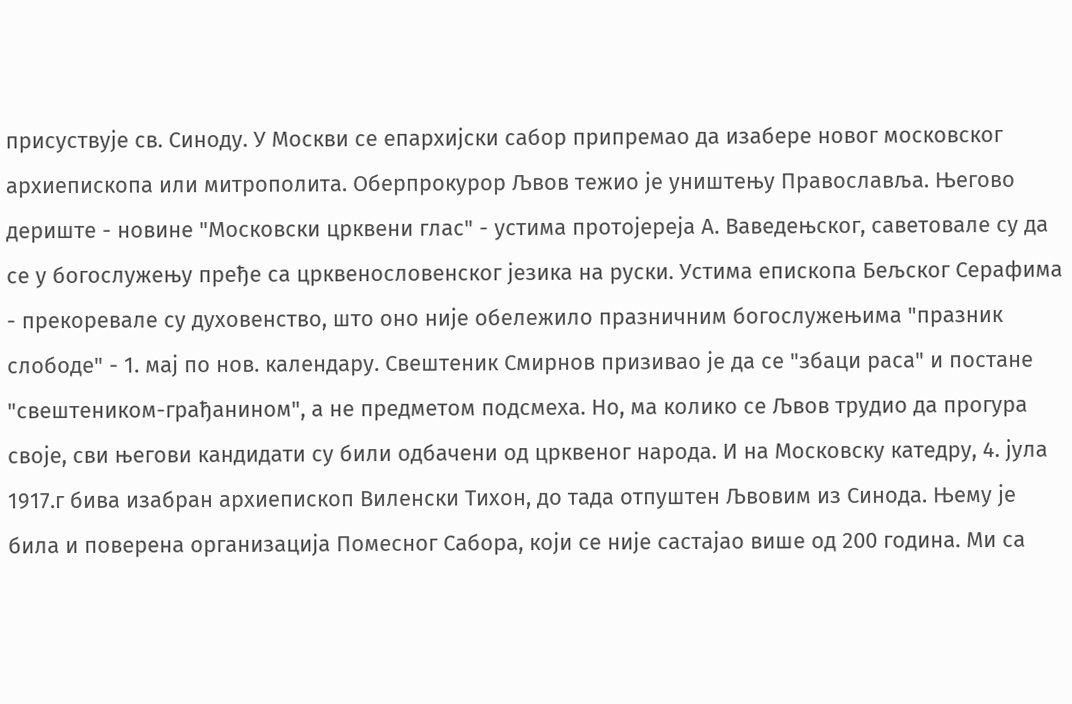присуствује св. Синоду. У Москви се епархијски сабор припремао да изабере новог московског архиепископа или митрополита. Оберпрокурор Љвов тежио је уништењу Православља. Његово дериште - новине "Московски црквени глас" - устима протојереја А. Ваведењског, саветовале су да се у богослужењу пређе са црквенословенског језика на руски. Устима епископа Бељског Серафима - прекоревале су духовенство, што оно није обележило празничним богослужењима "празник слободе" - 1. мај по нов. календару. Свештеник Смирнов призивао је да се "збаци раса" и постане "свештеником-грађанином", а не предметом подсмеха. Но, ма колико се Љвов трудио да прогура своје, сви његови кандидати су били одбачени од црквеног народа. И на Московску катедру, 4. јула 1917.г бива изабран архиепископ Виленски Тихон, до тада отпуштен Љвовим из Синода. Њему је била и поверена организација Помесног Сабора, који се није састајао више од 200 година. Ми са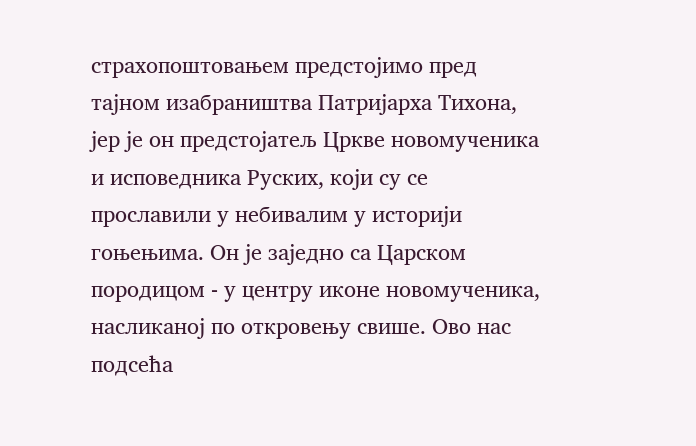страхопоштовањем предстојимо пред тајном изабраништва Патријарха Тихона, јер је он предстојатељ Цркве новомученика и исповедника Руских, који су се прославили у небивалим у историји гоњењима. Он је заједно са Царском породицом - у центру иконе новомученика, насликаној по откровењу свише. Ово нас подсећа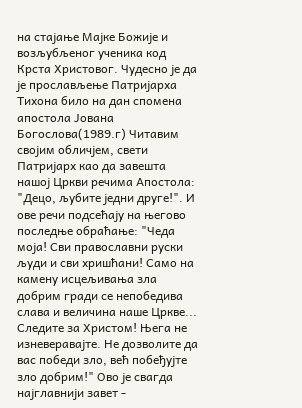на стајање Мајке Божије и возљубљеног ученика код Крста Христовог. Чудесно је да је прослављење Патријарха Тихона било на дан спомена апостола Јована Богослова(1989.г) Читавим својим обличјем, свети Патријарх као да завешта нашој Цркви речима Апостола: "Децо, љубите једни друге!". И ове речи подсећају на његово последње обраћање: "Чеда моја! Сви православни руски људи и сви хришћани! Само на камену исцељивања зла добрим гради се непобедива слава и величина наше Цркве... Следите за Христом! Њега не изневеравајте. Не дозволите да вас победи зло, већ побеђујте зло добрим!" Ово је свагда најглавнији завет -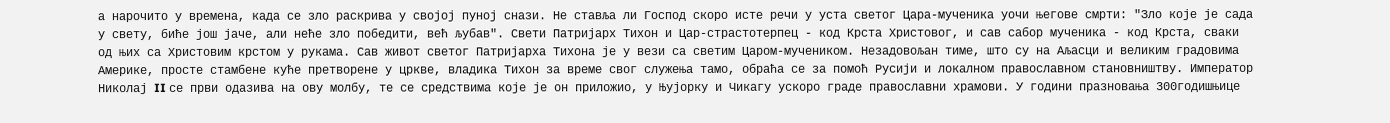а нарочито у времена, када се зло раскрива у својој пуној снази. Не ставља ли Господ скоро исте речи у уста светог Цара-мученика уочи његове смрти: "Зло које је сада у свету, биће још јаче, али неће зло победити, већ љубав". Свети Патријарх Тихон и Цар-страстотерпец - код Крста Христовог, и сав сабор мученика - код Крста, сваки од њих са Христовим крстом у рукама. Сав живот светог Патријарха Тихона је у вези са светим Царом-мучеником. Незадовољан тиме, што су на Аљасци и великим градовима Америке, просте стамбене куће претворене у цркве, владика Тихон за време свог служења тамо, обраћа се за помоћ Русији и локалном православном становништву. Император Николај II се први одазива на ову молбу, те се средствима које је он приложио, у Њујорку и Чикагу ускоро граде православни храмови. У години празновања 300годишњице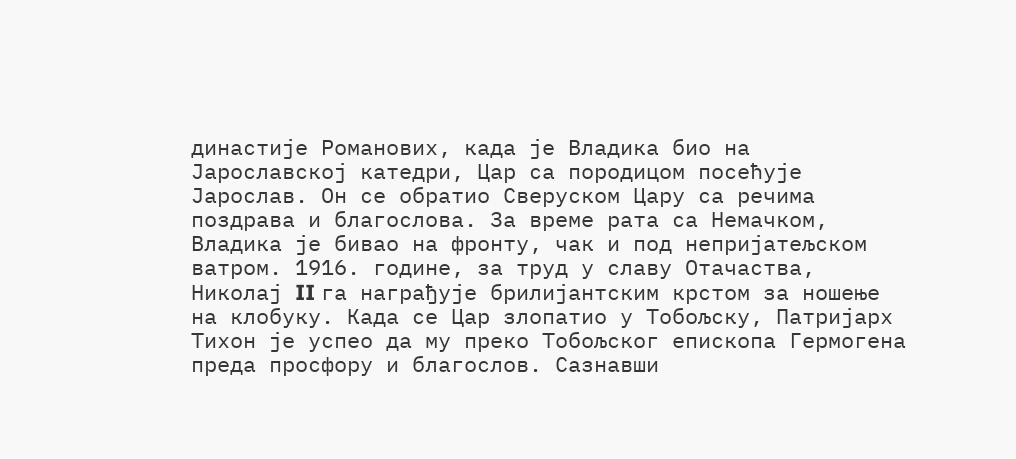династије Романових, када је Владика био на Јарославској катедри, Цар са породицом посећује Јарослав. Он се обратио Сверуском Цару са речима поздрава и благослова. За време рата са Немачком, Владика је бивао на фронту, чак и под непријатељском ватром. 1916. године, за труд у славу Отачаства, Николај II га награђује брилијантским крстом за ношење на клобуку. Када се Цар злопатио у Тобољску, Патријарх Тихон је успео да му преко Тобољског епископа Гермогена преда просфору и благослов. Сазнавши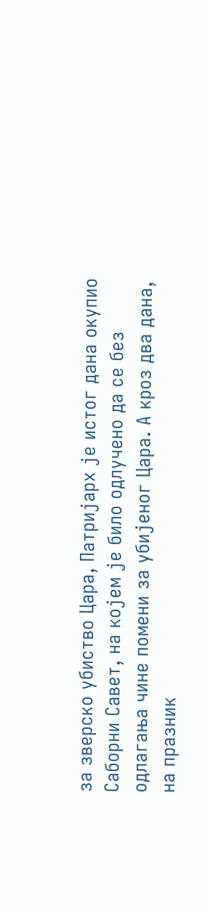за зверско убиство Цара, Патријарх је истог дана окупио Саборни Савет, на којем је било одлучено да се без одлагања чине помени за убијеног Цара. А кроз два дана, на празник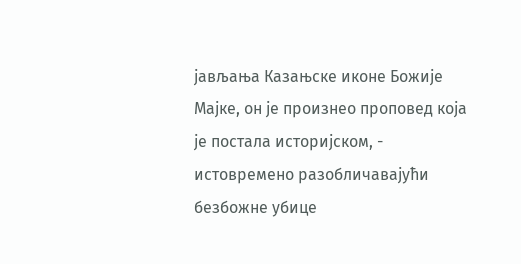јављања Казањске иконе Божије Мајке, он је произнео проповед која је постала историјском, - истовремено разобличавајући безбожне убице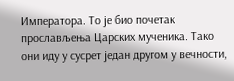Императора. То је био почетак прослављења Царских мученика. Тако они иду у сусрет један другом у вечности,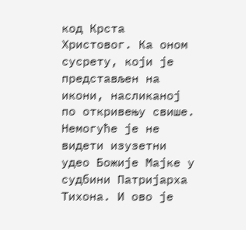код Крста Христовог. Ка оном сусрету, који је представљен на икони, насликаној по откривењу свише. Немогуће је не видети изузетни удео Божије Мајке у судбини Патријарха Тихона. И ово је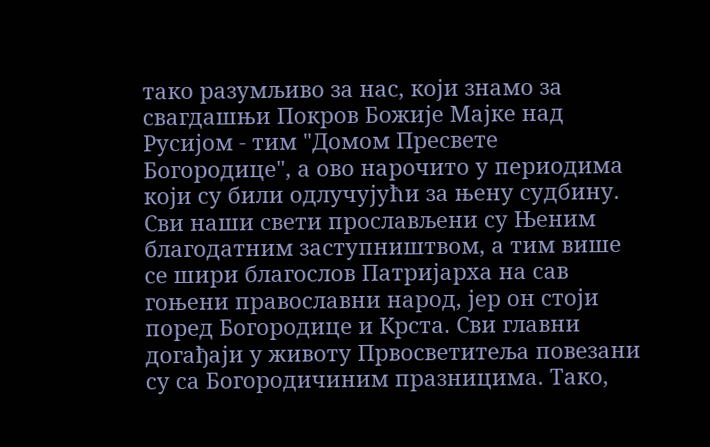тако разумљиво за нас, који знамо за свагдашњи Покров Божије Мајке над Русијом - тим "Домом Пресвете Богородице", а ово нарочито у периодима који су били одлучујући за њену судбину. Сви наши свети прослављени су Њеним благодатним заступништвом, а тим више се шири благослов Патријарха на сав гоњени православни народ, јер он стоји поред Богородице и Крста. Сви главни догађаји у животу Првосветитеља повезани су са Богородичиним празницима. Тако,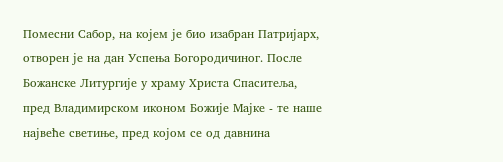Помесни Сабор, на којем је био изабран Патријарх, отворен је на дан Успења Богородичиног. После Божанске Литургије у храму Христа Спаситеља, пред Владимирском иконом Божије Мајке - те наше највеће светиње, пред којом се од давнина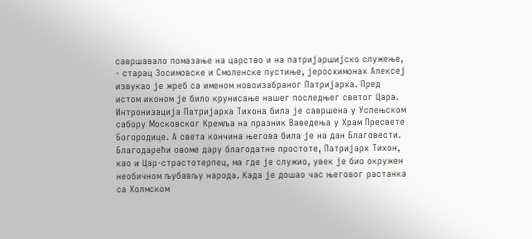савршавало помазање на царство и на патријаршијско служење, - старац Зосимовске и Смоленске пустиње, јеросхимонах Алексеј извукао је жреб са именом новоизабраног Патријарха. Пред истом иконом је било крунисање нашег последњег светог Цара. Интронизација Патријарха Тихона била је савршена у Успењском сабору Московског Кремља на празник Ваведења у Храм Пресвете Богородице. А света кончина његова била је на дан Благовести. Благодарећи овоме дару благодатне простоте, Патријарх Тихон, као и Цар-страстотерпец, ма где је служио, увек је био окружен необичном љубављу народа. Када је дошао час његовог растанка са Холмском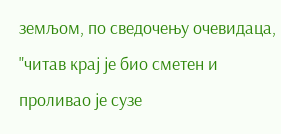земљом, по сведочењу очевидаца, "читав крај је био сметен и проливао је сузе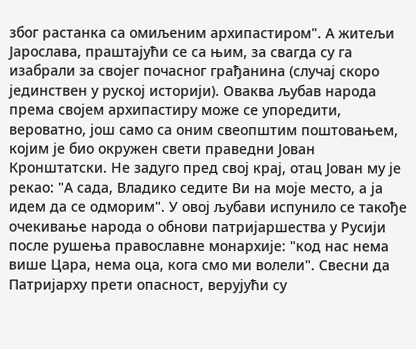због растанка са омиљеним архипастиром". А житељи Јарослава, праштајући се са њим, за свагда су га изабрали за својег почасног грађанина (случај скоро јединствен у руској историји). Оваква љубав народа према својем архипастиру може се упоредити, вероватно, још само са оним свеопштим поштовањем, којим је био окружен свети праведни Јован Кронштатски. Не задуго пред свој крај, отац Јован му је рекао: "А сада, Владико седите Ви на моје место, а ја идем да се одморим". У овој љубави испунило се такође очекивање народа о обнови патријаршества у Русији после рушења православне монархије: "код нас нема више Цара, нема оца, кога смо ми волели". Свесни да Патријарху прети опасност, верујући су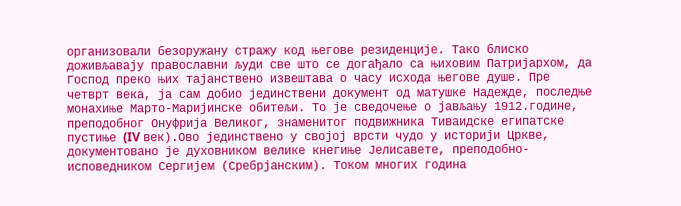организовали безоружану стражу код његове резиденције. Тако блиско доживљавају православни људи све што се догађало са њиховим Патријархом, да Господ преко њих тајанствено извештава о часу исхода његове душе. Пре четврт века, ја сам добио јединствени документ од матушке Надежде, последње монахиње Марто-Маријинске обитељи. То је сведочење о јављању 1912.године, преподобног Онуфрија Великог, знаменитог подвижника Тиваидске египатске пустиње (IV век).Ово јединствено у својој врсти чудо у историји Цркве, документовано је духовником велике кнегиње Јелисавете, преподобно-исповедником Сергијем (Сребрјанским). Током многих година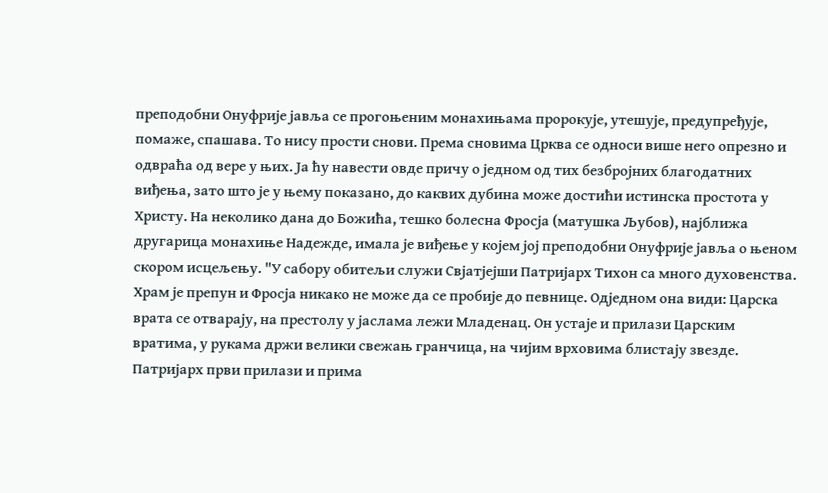преподобни Онуфрије јавља се прогоњеним монахињама пророкује, утешује, предупређује, помаже, спашава. То нису прости снови. Према сновима Црква се односи више него опрезно и одвраћа од вере у њих. Ја ћу навести овде причу о једном од тих безбројних благодатних виђења, зато што је у њему показано, до каквих дубина може достићи истинска простота у Христу. На неколико дана до Божића, тешко болесна Фросја (матушка Љубов), најближа другарица монахиње Надежде, имала је виђење у којем јој преподобни Онуфрије јавља о њеном скором исцељењу. "У сабору обитељи служи Свјатјејши Патријарх Тихон са много духовенства. Храм је препун и Фросја никако не може да се пробије до певнице. Одједном она види: Царска врата се отварају, на престолу у јаслама лежи Младенац. Он устаје и прилази Царским вратима, у рукама држи велики свежањ гранчица, на чијим врховима блистају звезде. Патријарх први прилази и прима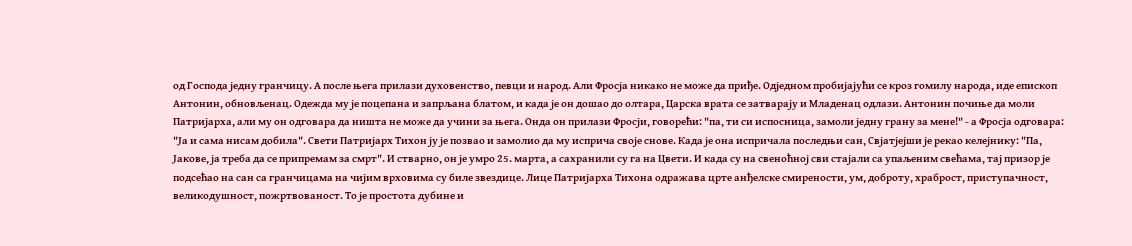од Господа једну гранчицу. А после њега прилази духовенство, певци и народ. Али Фросја никако не може да приђе. Одједном пробијајући се кроз гомилу народа, иде епископ Антонин, обновљенац. Одежда му је поцепана и запрљана блатом, и када је он дошао до олтара, Царска врата се затварају и Младенац одлази. Антонин почиње да моли Патријарха, али му он одговара да ништа не може да учини за њега. Онда он прилази Фросји, говорећи: "па, ти си испосница, замоли једну грану за мене!" - а Фросја одговара: "Ја и сама нисам добила". Свети Патријарх Тихон ју је позвао и замолио да му исприча своје снове. Када је она испричала последњи сан, Свјатјејши је рекао келејнику: "Па, Јакове, ја треба да се припремам за смрт". И стварно, он је умро 25. марта, а сахранили су га на Цвети. И када су на свеноћној сви стајали са упаљеним свећама, тај призор је подсећао на сан са гранчицама на чијим врховима су биле звездице. Лице Патријарха Тихона одражава црте анђелске смирености, ум, доброту, храброст, приступачност, великодушност, пожртвованост. То је простота дубине и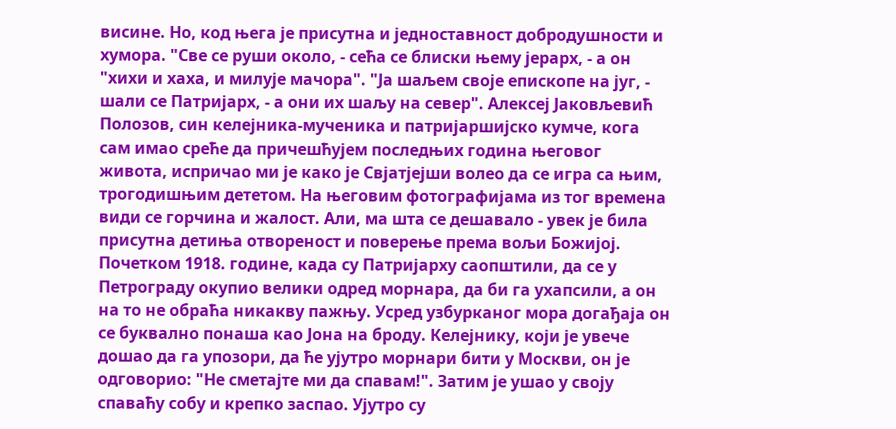висине. Но, код њега је присутна и једноставност добродушности и хумора. "Све се руши около, - сећа се блиски њему јерарх, - а он "хихи и хаха, и милује мачора". "Ја шаљем своје епископе на југ, - шали се Патријарх, - а они их шаљу на север". Алексеј Јаковљевић Полозов, син келејника-мученика и патријаршијско кумче, кога сам имао среће да причешћујем последњих година његовог живота, испричао ми је како је Свјатјејши волео да се игра са њим, трогодишњим дететом. На његовим фотографијама из тог времена види се горчина и жалост. Али, ма шта се дешавало - увек је била присутна детиња отвореност и поверење према вољи Божијој. Почетком 1918. године, када су Патријарху саопштили, да се у Петрограду окупио велики одред морнара, да би га ухапсили, а он на то не обраћа никакву пажњу. Усред узбурканог мора догађаја он се буквално понаша као Јона на броду. Келејнику, који је увече дошао да га упозори, да ће ујутро морнари бити у Москви, он је одговорио: "Не сметајте ми да спавам!". Затим је ушао у своју спаваћу собу и крепко заспао. Ујутро су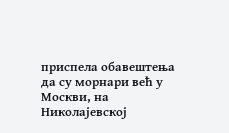приспела обавештења да су морнари већ у Москви, на Николајевској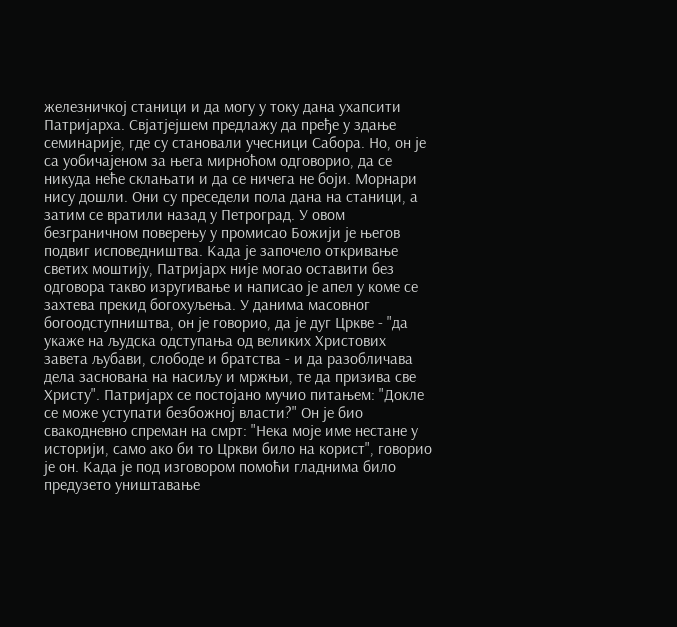железничкој станици и да могу у току дана ухапсити Патријарха. Свјатјејшем предлажу да пређе у здање семинарије, где су становали учесници Сабора. Но, он је са уобичајеном за њега мирноћом одговорио, да се никуда неће склањати и да се ничега не боји. Морнари нису дошли. Они су преседели пола дана на станици, а затим се вратили назад у Петроград. У овом безграничном поверењу у промисао Божији је његов подвиг исповедништва. Када је започело откривање светих моштију, Патријарх није могао оставити без одговора такво изругивање и написао је апел у коме се захтева прекид богохуљења. У данима масовног богоодступништва, он је говорио, да је дуг Цркве - "да укаже на људска одступања од великих Христових завета љубави, слободе и братства - и да разобличава дела заснована на насиљу и мржњи, те да призива све Христу". Патријарх се постојано мучио питањем: "Докле се може уступати безбожној власти?" Он је био свакодневно спреман на смрт: "Нека моје име нестане у историји, само ако би то Цркви било на корист", говорио је он. Када је под изговором помоћи гладнима било предузето уништавање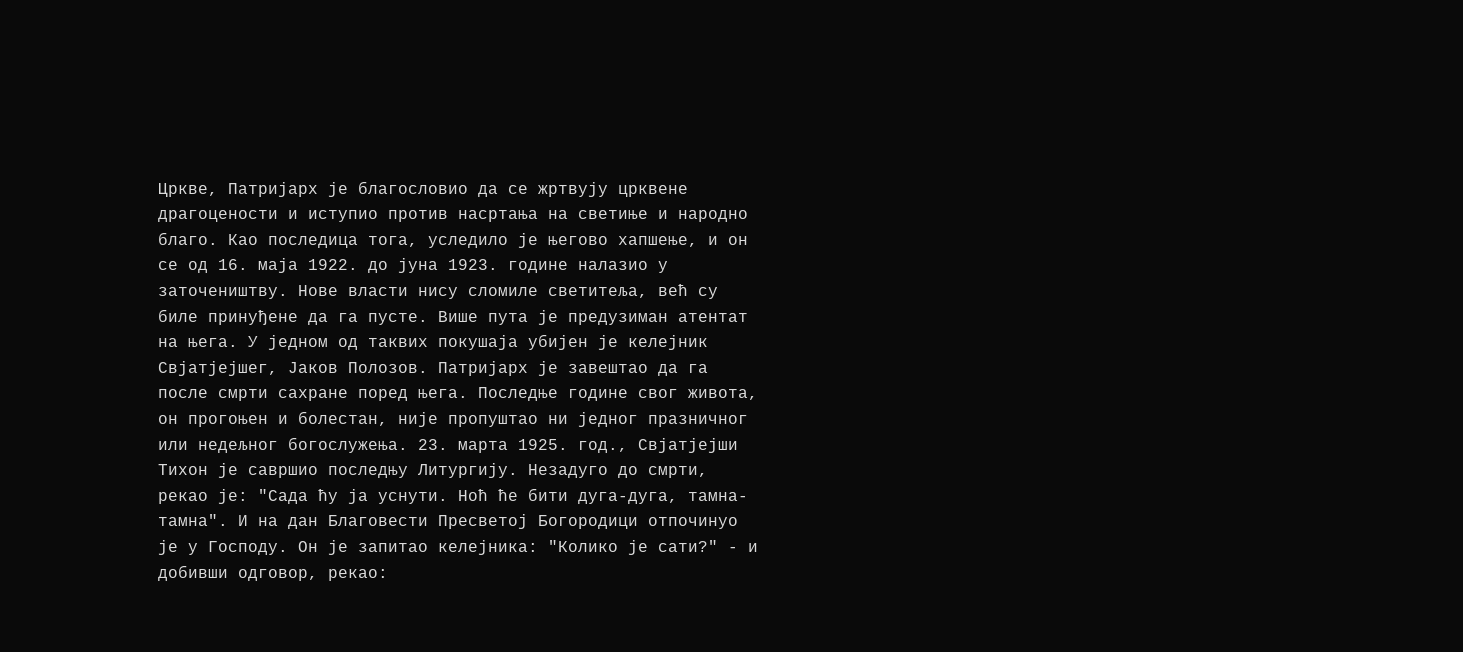Цркве, Патријарх је благословио да се жртвују црквене драгоцености и иступио против насртања на светиње и народно благо. Као последица тога, уследило је његово хапшење, и он се од 16. маја 1922. до јуна 1923. године налазио у заточеништву. Нове власти нису сломиле светитеља, већ су биле принуђене да га пусте. Више пута је предузиман атентат на њега. У једном од таквих покушаја убијен је келејник Свјатјејшег, Јаков Полозов. Патријарх је завештао да га после смрти сахране поред њега. Последње године свог живота, он прогоњен и болестан, није пропуштао ни једног празничног или недељног богослужења. 23. марта 1925. год., Свјатјејши Тихон је савршио последњу Литургију. Незадуго до смрти, рекао је: "Сада ћу ја уснути. Ноћ ће бити дуга-дуга, тамна-тамна". И на дан Благовести Пресветој Богородици отпочинуо је у Господу. Он је запитао келејника: "Колико је сати?" - и добивши одговор, рекао: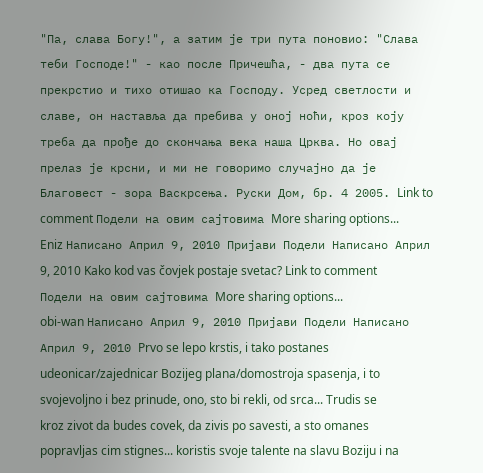"Па, слава Богу!", а затим је три пута поновио: "Слава теби Господе!" - као после Причешћа, - два пута се прекрстио и тихо отишао ка Господу. Усред светлости и славе, он наставља да пребива у оној ноћи, кроз коју треба да прође до скончања века наша Црква. Но овај прелаз је крсни, и ми не говоримо случајно да је Благовест - зора Васкрсења. Руски Дом, бp. 4 2005. Link to comment Подели на овим сајтовима More sharing options...
Eniz Написано Април 9, 2010 Пријави Подели Написано Април 9, 2010 Kako kod vas čovjek postaje svetac? Link to comment Подели на овим сајтовима More sharing options...
obi-wan Написано Април 9, 2010 Пријави Подели Написано Април 9, 2010 Prvo se lepo krstis, i tako postanes udeonicar/zajednicar Bozijeg plana/domostroja spasenja, i to svojevoljno i bez prinude, ono, sto bi rekli, od srca... Trudis se kroz zivot da budes covek, da zivis po savesti, a sto omanes popravljas cim stignes... koristis svoje talente na slavu Boziju i na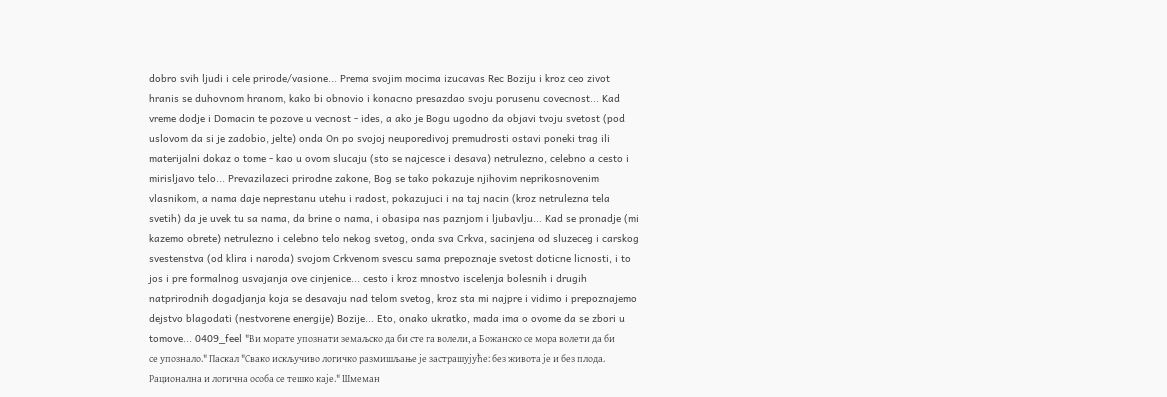dobro svih ljudi i cele prirode/vasione... Prema svojim mocima izucavas Rec Boziju i kroz ceo zivot hranis se duhovnom hranom, kako bi obnovio i konacno presazdao svoju porusenu covecnost... Kad vreme dodje i Domacin te pozove u vecnost - ides, a ako je Bogu ugodno da objavi tvoju svetost (pod uslovom da si je zadobio, jelte) onda On po svojoj neuporedivoj premudrosti ostavi poneki trag ili materijalni dokaz o tome - kao u ovom slucaju (sto se najcesce i desava) netrulezno, celebno a cesto i mirisljavo telo... Prevazilazeci prirodne zakone, Bog se tako pokazuje njihovim neprikosnovenim vlasnikom, a nama daje neprestanu utehu i radost, pokazujuci i na taj nacin (kroz netrulezna tela svetih) da je uvek tu sa nama, da brine o nama, i obasipa nas paznjom i ljubavlju... Kad se pronadje (mi kazemo obrete) netrulezno i celebno telo nekog svetog, onda sva Crkva, sacinjena od sluzeceg i carskog svestenstva (od klira i naroda) svojom Crkvenom svescu sama prepoznaje svetost doticne licnosti, i to jos i pre formalnog usvajanja ove cinjenice... cesto i kroz mnostvo iscelenja bolesnih i drugih natprirodnih dogadjanja koja se desavaju nad telom svetog, kroz sta mi najpre i vidimo i prepoznajemo dejstvo blagodati (nestvorene energije) Bozije... Eto, onako ukratko, mada ima o ovome da se zbori u tomove... 0409_feel "Ви морате упознати земаљско да би сте га волели, а Божанско се мора волети да би се упознало." Паскал "Свако искључиво логичко размишљање је застрашујуће: без живота је и без плода. Рационална и логична особа се тешко каје." Шмеман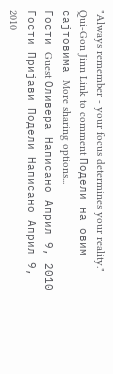"Always remember - your focus determines your reality." Qui-Gon Jinn Link to comment Подели на овим сајтовима More sharing options...
Гости Guest Оливера Написано Април 9, 2010 Гости Пријави Подели Написано Април 9, 2010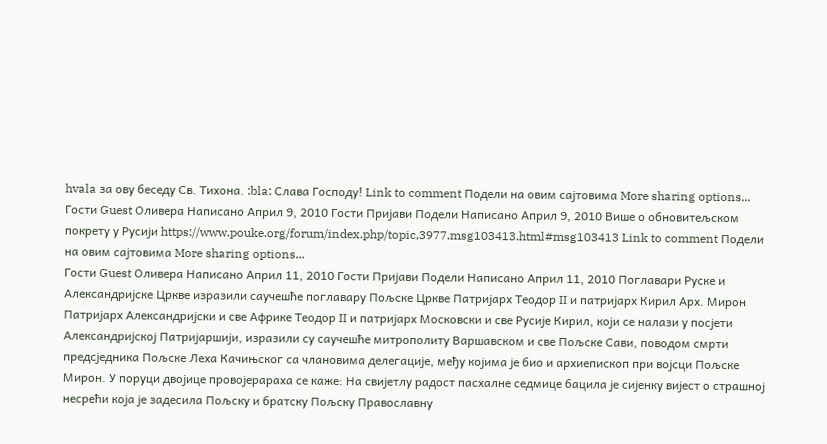hvala за ову беседу Св. Тихона. :bla: Слава Господу! Link to comment Подели на овим сајтовима More sharing options...
Гости Guest Оливера Написано Април 9, 2010 Гости Пријави Подели Написано Април 9, 2010 Више о обновитељском покрету у Русији https://www.pouke.org/forum/index.php/topic,3977.msg103413.html#msg103413 Link to comment Подели на овим сајтовима More sharing options...
Гости Guest Оливера Написано Април 11, 2010 Гости Пријави Подели Написано Април 11, 2010 Поглавари Руске и Александријске Цркве изразили саучешће поглавару Пољске Цркве Патријарх Теодор II и патријарх Кирил Арх. Мирон Патријарх Александријски и све Африке Теодор II и патријарх Московски и све Русије Кирил, који се налази у посјети Александријској Патријаршији, изразили су саучешће митрополиту Варшавском и све Пољске Сави, поводом смрти предсједника Пољске Леха Качињског са члановима делегације, међу којима је био и архиепископ при војсци Пољске Мирон. У поруци двојице провојерараха се каже: На свијетлу радост пасхалне седмице бацила је сијенку вијест о страшној несрећи која је задесила Пољску и братску Пољску Православну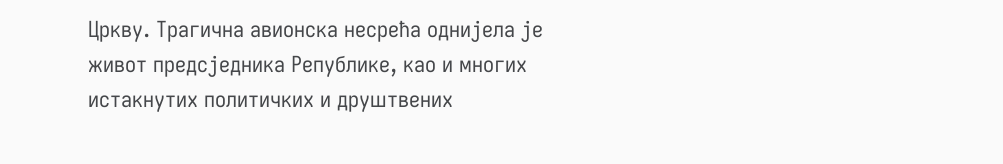Цркву. Трагична авионска несрећа однијела је живот предсједника Републике, као и многих истакнутих политичких и друштвених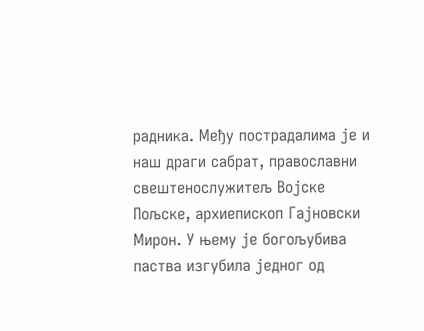радника. Међу пострадалима је и наш драги сабрат, православни свештенослужитељ Војске Пољске, архиепископ Гајновски Мирон. У њему је богољубива паства изгубила једног од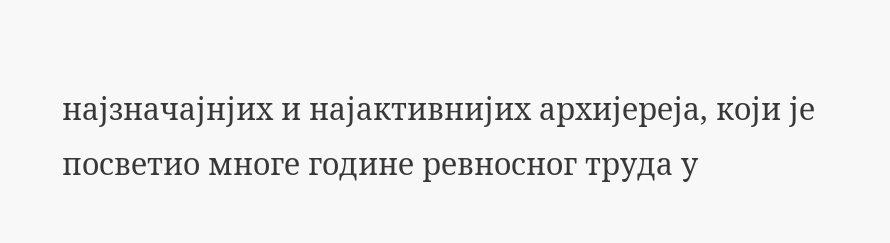најзначајнјих и најактивнијих архијереја, који је посветио многе године ревносног труда у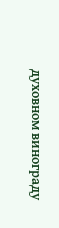духовном винограду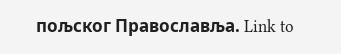пољског Православља. Link to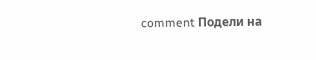comment Подели на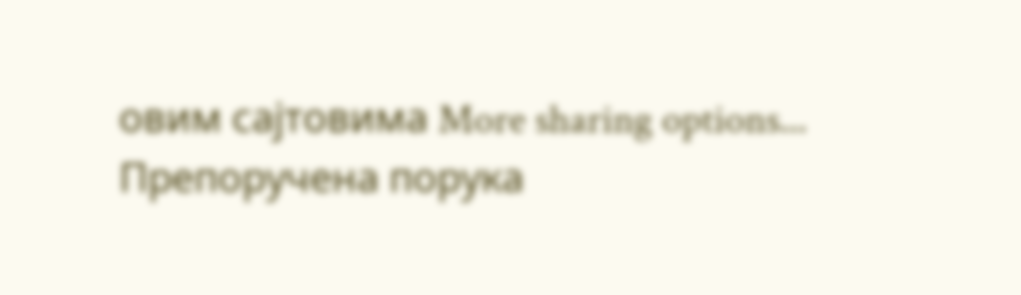овим сајтовима More sharing options...
Препоручена порука